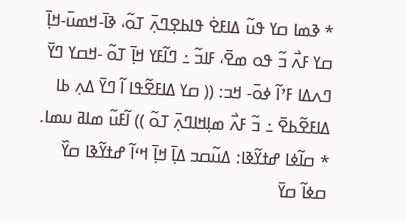* ߢߘߊ ߛߌ ߟߎ߬ ߡߊߓߐ߭ ߟߊߕߐ߲ߣߍ߲߫ ߠߋ߬، ߢߊ߫-ߞߘߎ߫-ߞߊ߲߫ ߛߌ ߓߍ߯ ߏ߬ ߟߋ ߘߐ߫، ߓߊߏ߬ ߸ ߣߊ߬ߓߌ ߞߊ߲߫ ߠߋ߬ -ߞߛߌ ߣߌ߫ ߣߍߡߊ ߓߴߊ߬ ߦߋ߫- ߞߏ: (( ߛߌ ߡߊߓߐ߬ߟߊ ߊ߬ ߣߌ߫ ߡߍ߲ ߕߊ ߡߊߓߐ߬ߕߐ߫ ߸ ߏ߬ ߓߍ߯ ߘߊ߲ߞߊߣߍ߲߫ ߠߋ߬ )) ߊ߬ߓߎ߬ ߘߊߥ ߎߘߊ.
* ߛߊ߬ߦߊ ߝߙߌ߬ߢߊ: ߡߎ߬ߛߏ ߡߊ߲߫ ߞߊ߲߫ ߞߵߊ߬ ߝߙߌ߬ߢߊ ߛߌ߰ ߛߦߊ߬ ߛߌ߫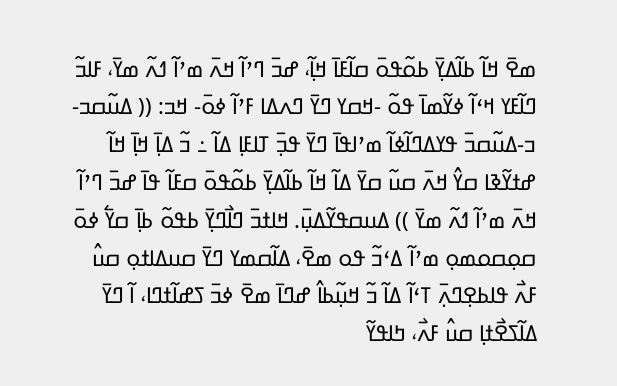ߘߐ߫ ߞߊ߬ ߕߊ߬ߡߌ߲߫ ߕߋ߬ߟߋ߫ ߛߊ߬ߓߊ߫ ߞߊ߲߬، ߝߏ߫ ߣߴߊ߬ ߞߍ߫ ߘߴߊ߬ ߗߍ߬ ߘߌ߫، ߓߊߏ߬ ߣߊ߬ߓߌ ߞߵߊ߬ ߦߌ߬ߘߊ߫ ߟߋ߬ -ߞߛߌ ߣߌ߫ ߣߍߡߊ ߓߴߊ߬ ߦߋ߫- ߞߏ: (( ߡߎ߬ߛߏ-ߏ-ߡߎ߬ߛߏ߫ ߟߌߡߣߊ߬ߦߊ߬ ߘߴߊߟߊ߫ ߣߌ߫ ߟߏ߲߫ ߠߊߓߊ߲ ߡߊ߬ ߸ ߏ߬ ߡߊ߲߫ ߞߊ߲߫ ߞߊ߬ ߝߙߌ߬ߢߊ ߛߌ߮ ߞߍ߫ ߛߎ߬ ߛߌ߫ ߡߊ߬ ߞߊ߬ ߕߊ߬ߡߌ߲߫ ߕߋ߬ߟߋ߫ ߛߓߊ߬ ߟߊ߫ ߝߏ߫ ߣߴߊ߬ ߞߍ߫ ߘߴߊ߬ ߗߍ߬ ߘߌ߫ )) ߡߎߛߟߌ߬ߡߎ߲߫. ߞߊߙߏ߫ ߣߊ߯ߣߌ߲߫ ߕߟߋ߬ ߕߊ߲߫ ߛߌ߱ ߦߋ߫ ߛߋ߲ߛߋߘߋ߲ ߘߴߊ߬ ߡߵߏ߬ ߟߋ ߘߐ߫، ߡߊ߬ߛߘߌ ߣߌ߫ ߛߎߡߊߙߋ߲ ߛߎ߮ ߓߍ߯ ߟߊߕߐ߲ߣߍ߲߫ ߠߵߊ߬ ߡߊ߬ ߏ߬ ߞߎ߲߬ߕߊ߮ ߝߣߊ߫ ߘߐ߫ ߦߏ߫ ߖߝߊ߬ߙߣߊ، ߊ߬ ߣߌ߫ ߡߊ߬ߖߐ߯ߙߊ߲ ߛߎ߮ ߓߍ߯، ߤߊߟߌ߬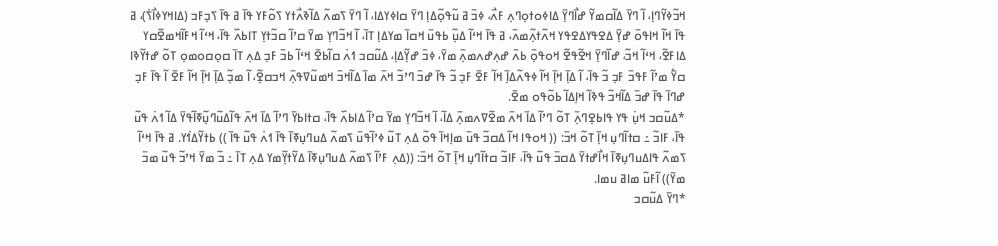ߞߏ߬ߦߌ߬ߣߊ߲، ߊ߬ ߣߌ߫ ߡߊ߬ߛߘߌ߬ ߝߊ߯ߣߌ߲߫ ߡߊߦߋߙߋ߲ߣߍ߲ ߓߍ߯، ߦߏ߫ ߥ ߎ߬ߟߋ߲߬ߡߊ߲ ߣߌ߫ ߛߊߦߌߡߊ، ߊ߬ ߣߌ߫ ߖߘߍ߬ ߡߊ߬ߢߍ߯ߙߌ ߖߋ߬ߓߌ ߟߊ߫ ߥ ߟߊ߫ ߖߏ߲ߓߏ (ߡߊߞߌߦߊ߯ߖ߭)، ߥ ߟߊ߫ ߞߊ߬ ߞߊߟߋ߫ ߝߌ߲߫ ߡߐߟߌߡߐߟߌ ߞߍ߬ߙߍ߲߬ߘߍ߫، ߥ ߟߊ߫ ߞߵߊ߬ ߡߎ߲߬ ߕߟߎ߫ ߞߛߊ߫ ߘߌߡߊ߲ ߠߊ߫، ߊ߬ ߞߏ߬ߣߌ߲ ߘߌ߫ ߛߴߊ߬ ߛߏ߬ߙߌ߲ ߠߊߕߍ߰ ߟߊ߫، ߞߵߊ߬ ߞߓߊ߬ߞߘߐ߬ߛߌ ߡߊߓߐ߬، ߞߵߊ߬ ߞߏ߬، ߝߊ߰ߣߌ߲߫ ߞߐ߬ߟߐ߬ ߞߋߟߋ߲߫ ߕߍ߫ ߝߍ߲ߝߍߘߍ߲߫ ߘߌ߫، ߦߏ߫ ߝߌ߲߬ߡߊ߲، ߡߎ߬ߛߏ ߗߍ߭ ߛߊ߬ߕߐ߫ ߞߵߊ߬ ߕߏ߫ ߓߏ߲ ߡߍ߲ ߠߊ߫ ߛߋ߲ߛߋߘߋ߲ ߠߋ߬ ߝߙߌ߬ߢߊ ߛߌ߱ ߘߴߊ߬ ߓߟߏ߫ ߓߏ߲ ߏ߬ ߟߊ߫، ߊ߬ ߡߊ߲߫ ߞߊ߲߫ ߞߊ߬ ߦߟߍ߬ߡߊ߲߫ ߞߊ߬ ߓߐ߫ ߓߏ߲ ߏ߬ ߟߊ߫ ߝߏ߫ ߣߴߏ߬ ߞߍ߫ ߘߊ߫ ߡߊ߬ߞߏ߫ ߞߘߎ߬ߜߟߍ߲߫ ߞߏߛߐ߲߬، ߊ߬ ߘߏ߲߬ ߡߊ߲߫ ߞߊ߲߫ ߞߊ߬ ߓߐ߫ ߊ߬ ߟߊ߫ ߓߏ߲ ߝߣߊ߫ ߟߊ߫ ߝߏ߫ ߡߊ߬ߞߏ߬ ߟߢߊ߬ ߞߊ߲ߡߊ߬ ߕߋ߬ߟߋ ߘߐ߫.
*ߡߎ߬ߛߏ ߞߎ߲߭ ߟߌ ߟߊߕߐ߲ߣߍ߲߫ ߠߋ߬ ߣߴߊ߬ ߡߊ߫ ߞߍ߫ ߘߐ߬ߜߍߘߍ߲߫ ߡߊ߬، ߊ߬ ߞߏ߬ߣߌ߲ ߘߌ߫ ߛߴߊ߬ ߡߊߕߍ߰ ߟߊ߫، ߛߙߊߕߌ߫ ߣߴߊ߬ ߡߊ߫ ߞߍ߫ ߟߊ߬ߡߎ߬ߣߎ߲߬ߧߊ߬ߟߌ߫ ߡߊ߬ ߗߍ߭ ߟߎ߬ ߟߊ߫، ߓߊߏ߬ ߸ ߛߙߊ߬ߣߎ߲ ߞߊ߲߫ ߠߋ߬ ߞߏ߫: (( ߞߋߟߊ ߞߊ߬ ߡߛߏ߬ ߟߎ߫ ߘߊ߲ߞߊ߫ ߟߋ߬ ߡߍ߲ ߠߎ߬ ߦߴߊ߬ߟߎ߫ ߖߘߍ߬ ߡߎߣߎ߲ߧߊ߫ ߟߊ߫ ߗߍ߭ ߟߎ߬ ߟߊ߫ )) ߕߙߌ߬ߡߗ߭ߌ. ߥ ߟߊ߫ ߞߵߊ߬ ߖߘߍ߬ ߟߊߡߎߣߎ߲ߧߊ߫ ߞߊ߯ߝߙߌ߫ ߡߛߏ߫ ߟߎ߬ ߟߊ߫، ߓߊߏ߬ ߛߙߊ߬ߣߎ߲ ߞߊ߲߫ ߠߋ߬ ߞߏ߫: ((ߡߍ߲ ߓߴߊ߬ ߖߘߍ߬ ߡߎߣߎ߲ߧߊ߫ ߡߌ߬ߙߌ߲߬ߘߌ ߡߍ߲ ߠߊ߫ ߸ ߏ߬ ߘߌ߫ ߞߴߏ߬ ߟߎ߬ ߘߏ߫ ߘߌ߫)) ߊ߬ߓߎ߬ ߘߊߥ ߎߘߊ.
*ߣߌ߫ ߡߎ߬ߛߏ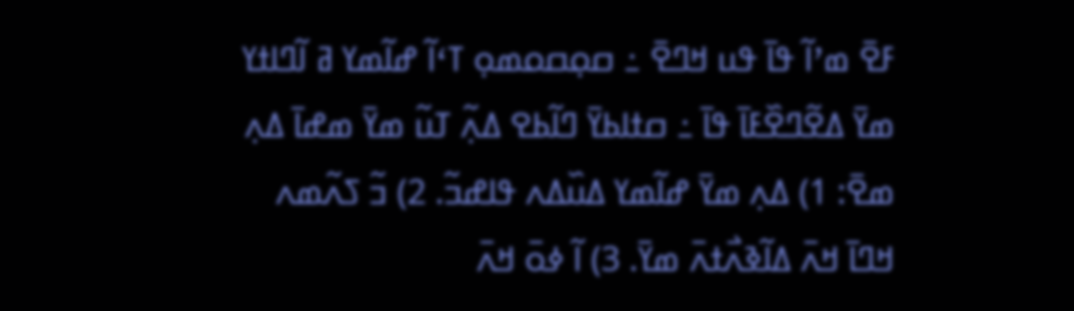ߓߐ߫ ߘߴߊ߬ ߟߊ߫ ߟߎ ߞߣߐ߫ ߸ ߛߋ߲ߛߋߘߋ߲ ߠߵߊ߬ ߝߊ߬ߘߌ ߥ ߊ߬ߣߊߙߌ ߘߌ߫ ߡߐ߬ߣߐ߰ߓߊ߫ ߟߊ߫ ߸ ߛߙߊߕߌ߫ ߣߊ߬ߕߐ ߡߍ߲߬ ߠߎ߬ ߘߌ߫ ߘߝߊ߫ ߡߍ߲ ߘߐ߫: 1) ߡߍ߲ ߘߌ߫ ߝߊ߬ߘߌ ߡߎ߰ߡߍ ߟߊߝߏ߬. 2) ߏ߬ ߖߍ߬ߘߍ ߞߣߊ߫ ߞߍ߫ ߡߊ߬ߢߍ߯ߙߍ߫ ߘߌ߫. 3) ߊ߬ ߦߋ߫ ߞߍ߫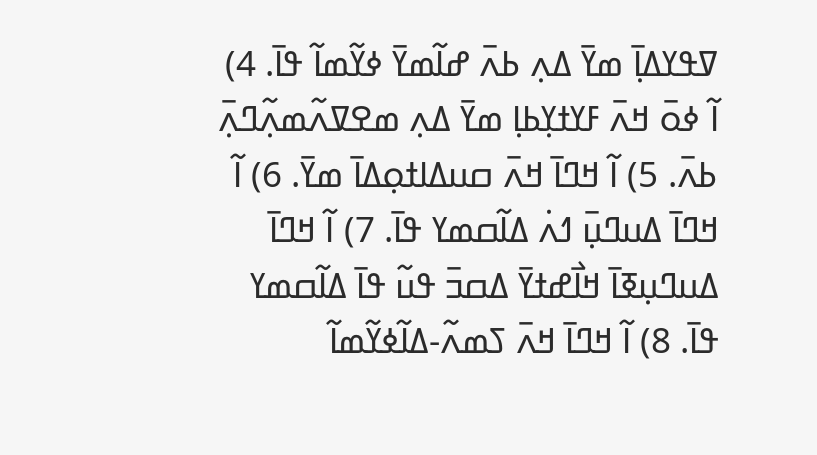ߜߟߌߡߊ߲߫ ߘߌ߫ ߡߍ߲ ߕߍ߫ ߝߊ߬ߘߌ߫ ߦߌ߬ߘߊ߬ ߟߊ߫. 4) ߊ߬ ߦߋ߫ ߞߍ߫ ߓߌߙߌ߲ߕߊ߲ ߘߌ߫ ߡߍ߲ ߘߐߜߍ߬ߘߍ߲߬ߣߍ߲߫ ߕߍ߫. 5) ߊ߬ ߞߣߊ߫ ߞߍ߫ ߛߎߡߊߙߋ߲ߡߊ߫ ߘߌ߫. 6) ߊ߬ ߞߣߊ߫ ߡߎߣߎ߲߫ ߗߍ߭ ߡߊ߬ߛߘߌ ߟߊ߫. 7) ߊ߬ ߞߣߊ߫ ߡߎߣߎ߲ߧߊ߫ ߞߊ߯ߝߙߌ߫ ߡߛߏ߫ ߟߎ߬ ߟߊ߫ ߡߊ߬ߛߘߌ ߟߊ߫. 8) ߊ߬ ߞߣߊ߫ ߞߍ߫ ߖߘߍ߬-ߡߊ߬ߦߌ߬ߘߊ߬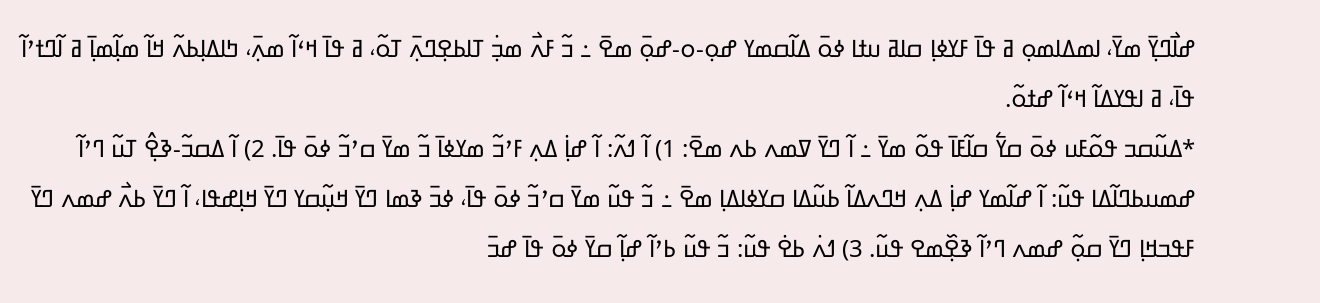ߝߊ߯ߣߌ߲߫ ߘߌ߫، ߊߘߡߊߘߋ߲ ߥ ߟߊ߫ ߓߌߦߊ߲ ߛߊߥ ߎߙߊ ߦߋ߫ ߡߊ߬ߛߘߌ ߝߋ߲-ߋ-ߝߋ߲߫ ߘߐ߫ ߸ ߏ߬ ߓߍ߯ ߘߏ߲߭ ߠߊߕߐ߲ߣߍ߲߫ ߠߋ߬، ߥ ߟߊ߫ ߞߵߊ߬ ߘߍ߲߫، ߤߊߡߊ߲ߕߍ߬ ߞߊ߬ ߘߊ߲߬ߘߊ߲߫ ߥ ߊ߬ߣߙߴߊ߬ ߟߊ߫، ߥ ߊߟߌߡߊ߬ ߞߵߊ߬ ߝߙߋ߬.
*ߡߎ߬ߛߏ ߟߋ߬ߓߎ ߦߋ߫ ߛߌ߱ ߛߊ߬ߓߊ߫ ߟߋ߬ ߘߌ߫ ߸ ߊ߬ ߣߌ߫ ߜߘߍ ߕߍ ߘߐ߫: 1) ߊ߬ ߗߍ߬: ߊ߬ ߝߊ߲߭ ߡߍ߲ ߓߴߏ߬ ߘߌߦߊ߫ ߏ߬ ߘߌ߫ ߛߴߏ߬ ߦߋ߫ ߟߊ߫. 2) ߊ߬ ߡߛߏ߬-ߢߐ߲߮ ߠߎ߬ ߣߴߊ߬ ߝߘߎߕߣߊ߬ߡߊ ߟߎ߬: ߊ߬ ߝߊ߬ߘߌ ߝߊ߲߭ ߡߍ߲ ߞߣߍߡߊ߬ ߕߎ߬ߡߊ ߛߌߦߊߡߊ߲ ߘߐ߫ ߸ ߏ߬ ߟߎ߬ ߘߌ߫ ߛߴߏ߬ ߦߋ߫ ߟߊ߫، ߦߏ߫ ߢߘߊ ߣߌ߫ ߞߎ߲߬ߛߌ ߣߌ߫ ߞߊ߲ߝߟߊ، ߊ߬ ߣߌ߫ ߕߍ߯ ߝߘߍ ߣߌ߫ ߓߟߏߞߊ߲ ߣߌ߫ ߛߋ߲߬ ߝߘߍ ߣߴߊ߬ ߢߐ߲߰ߘߐ ߟߎ߬. 3) ߗߍ߭ ߕߐ߭ ߟߎ߬: ߏ߬ ߟߎ߬ ߕߴߊ߬ ߝߊ߲߬ ߛߌ߫ ߦߋ߫ ߟߊ߫ ߝߏ߫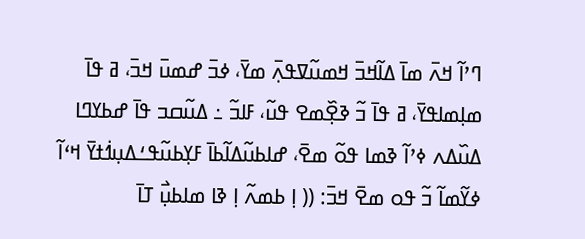ߣߴߊ߬ ߞߍ߫ ߘߊ߫ ߡߊ߬ߞߏ߫ ߞߘߎ߬ߜߟߍ߲߫ ߘߌ߫، ߦߏ߫ ߝߘߎ߫ ߞߏ߫، ߥ ߟߊ߫ ߘߊ߲ߘߊߟߌ߫، ߥ ߟߊ߫ ߏ߬ ߢߐ߲߰ߘߐ ߟߎ߬، ߓߊߏ߬ ߸ ߡߎ߬ߛߏ ߟߊ߫ ߝߕߌߣߊ ߡߎ߰ߡߍ ߦߴߊ߬ ߢߘߊ ߟߋ߬ ߘߐ߫، ߝߊߕߎ߬ߡߊ߬ߕߊ߫ ߓߌ߲ߕߎ߬ߟߑߡߎ߲ߗ߭ߙߌ߫ ߞߵߊ߬ ߦߌ߬ߘߊ߬ ߏ߬ ߟߋ ߘߐ߫ ߞߏ߫: (( ߊ߲ ߕߘߍ߬ ߊ߲ ߢߊ ߘߊߕߎ߲߯ ߠߊ߫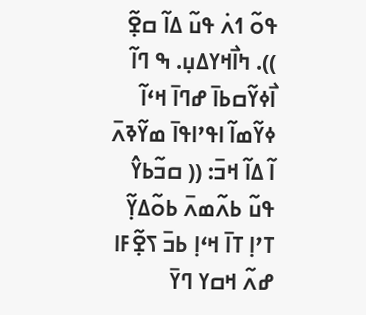ߟߋ߬ ߗߍ߭ ߟߎ߬ ߡߊ߬ ߛߐ߲߬ )). ߤߊ߯ߞߌߡߎ߲. ߒ ߣߊ߬ ߊ߯ߦߌ߬ߛߕߊ߫ ߝߣߊ߫ ߞߵߊ߬ ߦߌ߬ߘߊ߬ ߊߟߴߊߟߊ߫ ߘߌ߬ߢߍ߫ ߊ߬ ߡߊ߬ ߞߏ߫: (( ߛߏ߬ߕߌ߮ ߟߎ߬ ߕߍ߬ߘߍ߫ ߕߋ߬ߡߌ߲߬ ߠߴߊ߲ ߠߊ߫ ߞߵߊ߲ ߕߏ߫ ߖߐ߲߬ߓߊ ߝߍ߬ ߞߛߌ ߣߌ߫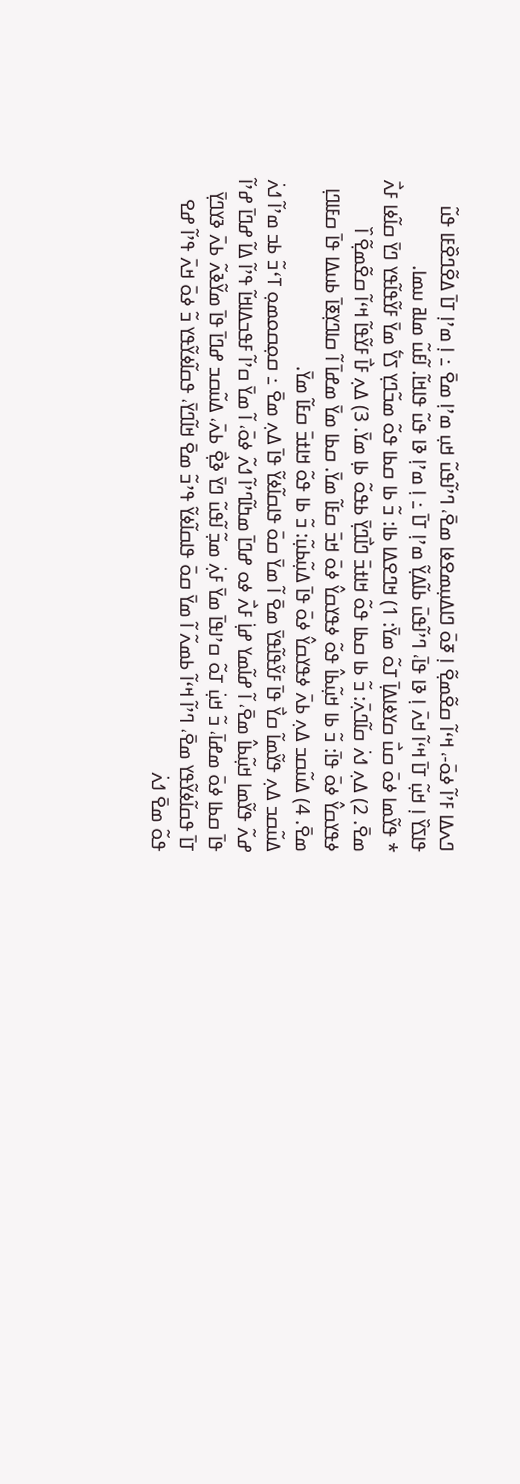ߣߍߡߊ ߓߴߊ߬ ߦߋ߫-، ߞߵߊ߬ ߛߐ߬ߘߐ߲߬ ߊ߲ ߧߋ߫ ߣߊߡߎ߲ߘߐߦߊ ߘߐ߫، ߣߴߊ߬ߟߎ߬ ߞߎ߲ ߘߴߊ߲ ߘߐ߫ ߸ ߊ߲ ߘߴߊ߲ ߠߊ߫ ߡߐ߬ߣߐ߰ߓߊ ߟߎ߬ ߟߊߖߌ߰ ߊ߲ ߞߎ߲߬ ߠߊ߫ ߞߵߊ߬ ߞߍ߫ ߊ߲ ߢߊ ߟߊ߫، ߣߴߊ߬ߟߎ߫ ߕߊ߬ߡߌ߲߬ ߘߴߊ߲ ߠߊ߫ ߸ ߊ߲ ߘߴߊ߲ ߢߊ ߟߎ߬ ߟߊߞߊ߬. ߊ߬ߓߎ߬ ߘߊߥ ߎߘߊ.
* ߟߌ߬ߘߊ ߦߋ߫ ߛߎ߯ ߛߌߦߊߡߊ߲߫ ߠߋ߬ ߘߌ߫: 1) ߞߣߐߡߊ ߕߊ: ߏ߬ ߕߊ ߛߕߊ ߟߋ߬ ߘߏ߬ߣߌ߲ ߖߌ߱ ߘߌ߫ ߓߌ߬ߟߊ߬ߟߌ ߣߌ߫ ߛߊ߬ߦߊ ߓߍ߯ ߘߐ߫. 2) ߡߍ߲ ߗߍ߭ ߛߊ߬ߣߍ߲߫: ߏ߬ ߕߊ ߛߕߊ ߟߋ߬ ߞߊߙߏ߫ ߣߊ߯ߣߌ߲߫ ߕߟߋ߬ ߕߊ߲ ߘߌ߫. 3) ߡߍ߲ ߓߊ߯ ߓߌ߬ߟߊ߬ ߞߵߊ߬ ߛߐ߬ߘߐ߲߬ ߊ߰ ߦߟߌߛߌ߮ ߦߋ߫ ߟߊ߫: ߏ߬ ߕߊ ߞߎ߲߬ߕߊ߮ ߟߋ߬ ߦߟߌߛߌ߮ ߦߋ߫ ߞߏ߫ ߛߓߊ߬ ߘߌ߫. ߛߕߊ ߘߌ߫ ߘߝߊ߫ ߊ߬ ߛߊߣߌ߲ߧߊ߫ ߕߎߡߊ ߟߊ߫ ߛߓߊߣߊ߲ ߘߐ߫. 4) ߡߎ߬ߛߏ ߡߍ߲ ߕߍ߫ ߦߟߌߛߌ߮ ߦߋ߫ ߟߊ߫ ߡߎ߲߬ߕߎ߲߬: ߏ߬ ߕߊ ߟߋ߬ ߞߊߙߏ߫ ߛߓߊ߬ ߘߌ߫.
ߡߎ߬ߛߏ ߡߍ߲ ߟߌ߬ߘߊ߬ ߛߌ߯ ߟߊ߫ ߓߌ߬ߟߊ߬ߟߌ߫ ߘߐ߫ ߊ߬ ߘߌ߫ ߛߋ߫ ߟߊߛߊ߬ߦߌ߬ ߟߊ߫ ߡߍ߲ ߘߐ߫ ߸ ߛߋ߲ߛߋߘߋ߲ ߠߵߏ߬ ߕߏ ߘߴߊ߬ ߗߍ߭ ߝߍ߬ ߟߌ߬ߘߊ ߞߎ߲߬ߕߊ߮ ߘߐ߫، ߊ߬ ߝߊ߬ߘߌ ߝߊ߲߭ ߓߍ߯ ߦߋ ߝߣߊ߫ ߘߤߊ߬ߣߴߊ߬ ߗߍ߬ ߦߋ߫، ߊ߬ ߘߌ߫ ߛߴߊ߬ ߓߟߏߡߊߞߊ߬ ߟߴߊ߬ ߡߊ߬ ߝߣߊ߫ ߝߴߊ߬ ߟߊ߫ ߛߕߊ ߦߋ߫ ߘߝߊ߫، ߏ߬ ߞߎ߲߭ ߠߋ߬ ߛߴߊߟߊ߫ ߘߌ߫ ߓߍ߲߭ ߘߏ߲߬ ߊ߬ߟߎ߬ ߣߌ߫ ߢߐ߲߯ ߕߍ߫، ߡߎ߬ߛߏ ߝߣߊ߫ ߟߊ߫ ߘߌ߬ߢߍ߬ ߕߍ߫ ߢߌߣߌ߲߫ ߠߊ߫ ߟߛߊ߬ߦߌ߬ߟߌ ߘߐ߫، ߣߴߊ߬ ߞߵߊ߬ ߕߘߍ߬ ߊ߬ ߘߌ߫ ߛߋ߫ ߟߊߛߊ߬ߦߌ߬ ߟߴߏ߬ ߘߐ߫ ߞߊ߬ߣߌ߫، ߟߛߊ߬ߦߌ߬ߟߌ ߏ߬ ߦߋ߫ ߞߍ߫ ߟߴߊ߬ ߝߐ ߟߋ߬ ߘߐ߫ ߗߍ߭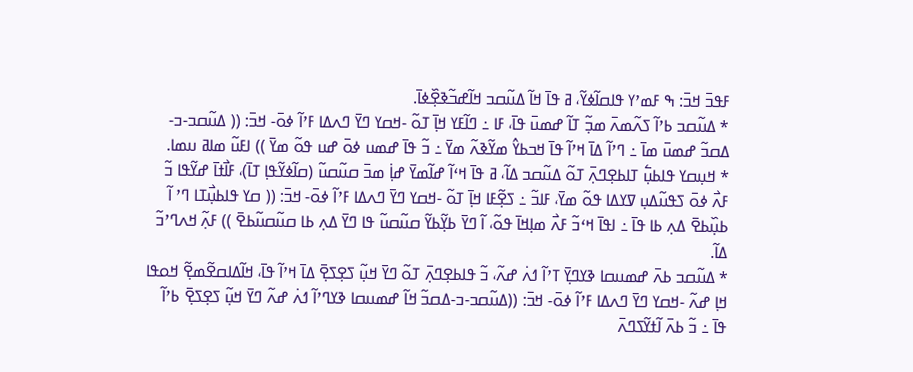ߓߟߏ߫ ߞߏ߫: ߒ ߓߘߴߌ ߟߊߛߊ߬ߦߌ߬، ߥ ߟߊ߫ ߞߊ߬ ߡߎ߬ߛߏ ߞߊ߬ߝߏ߬ߢߐ߲߰ߦߊ߫.
* ߡߎ߬ߛߏ ߕߴߊ߬ ߖߍ߬ߘߍ߫ ߘߏ߲߬ ߠߊ߬ ߝߘߎ߫ ߟߊ߫، ߓߊ ߸ ߣߊ߬ߓߌ ߞߊ߲߫ ߠߋ߬ -ߞߛߌ ߣߌ߫ ߣߍߡߊ ߓߴߊ߬ ߦߋ߫- ߞߏ߫: (( ߡߎ߬ߛߏ-ߏ-ߡߛߏ߬ ߝߘߎ߫ ߘߊ߫ ߸ ߣߴߊ߬ ߡߊ߫ ߞߴߊ߬ ߟߊ߫ ߞߏߕߌ߮ ߘߌ߬ߢߍ߬ ߘߌ߫ ߸ ߏ߬ ߟߊ߫ ߝߘߎ ߦߋ߫ ߝߎ ߟߋ߬ ߘߌ߫ )) ߊߓߎ߬ ߘߊߥ ߎߘߊ.
* ߞߎ߲ߛߌ ߟߊߕߎ߲߱ ߠߊߕߐ߲ߣߍ߲߫ ߠߋ߬ ߡߎ߬ߛߏ ߡߊ߬، ߥ ߟߊ߫ ߞߵߊ߬ ߝߊ߬ߘߌ߫ ߝߊ߲߭ ߘߏ߫ ߛߎ߬ߛߎ߬ (ߛߊ߬ߦߌ߬ߟߊ߲ ߠߊ߫)، ߓߊ߯ߙߊ߫ ߝߌ߬ߟߊ ߏ߬ ߓߍ߯ ߦߋ߫ ߖߟߎ߬ߡߎ߲ ߜߌߡߊ ߟߋ߬ ߘߌ߫، ߓߊߏ߬ ߸ ߖߐ߲߬ߓߊ ߞߊ߲߫ ߠߋ߬ -ߞߛߌ ߣߌ߫ ߣߍߡߊ ߓߴߊ߬ ߦߋ߫- ߞߏ߫: (( ߛߌ ߟߊߕߎ߲߯ߠߊ ߣߴ ߊ߬ ߕߎ߲߰ߕߐ߫ ߡߍ߲ ߕߊ ߟߊ߫ ߸ ߊߟߊ߫ ߞߵߏ߬ ߓߍ߯ ߘߊ߲ߞߊ߫ ߟߋ߬، ߊ߬ ߣߌ߫ ߕߌ߲߬ߕߌ߬ ߛߎ߬ߛߎ߬ ߟߊ ߣߌ߫ ߡߍ߲ ߕߊ ߛߎ߬ߛߎ߬ߕߐ߫ )) ߓߍ߲߬ ߞߍߣߴߏ߬ ߡߊ߬.
* ߡߎ߬ߛߏ ߕߍ߫ ߝߘߎߛߊ ߢߌߣߌ߲߫ ߠߴߊ߬ ߗߍ߭ ߝߍ߬، ߏ߬ ߟߊߕߐ߲ߣߍ߲߫ ߠߋ߬ ߣߌ߫ ߞߎ߲߬ ߖߐ߲ߖߐ߲߫ ߡߊ߫ ߞߴߊ߬ ߟߊ߫، ߞߊ߬ߡߊߛߐ߬ߘߐ߲߬ ߞߋߟߊ ߞߊ߲ ߝߍ߬ -ߞߛߌ ߣߌ߫ ߣߍߡߊ ߓߴߊ߬ ߦߋ߫- ߞߏ߫: ((ߡߎ߬ߛߏ-ߏ-ߡߛߏ߬ ߞߊ߬ ߝߘߎߛߊ ߢߌߣߴߊ߬ ߗߍ߭ ߝߍ߬ ߣߌ߫ ߞߎ߲߬ ߖߐ߲ߖߐ߲߫ ߕߴߊ߬ ߟߊ߫ ߸ ߏ߬ ߕߍ߫ ߊ߬ߙߌ߬ߖߣߍ߫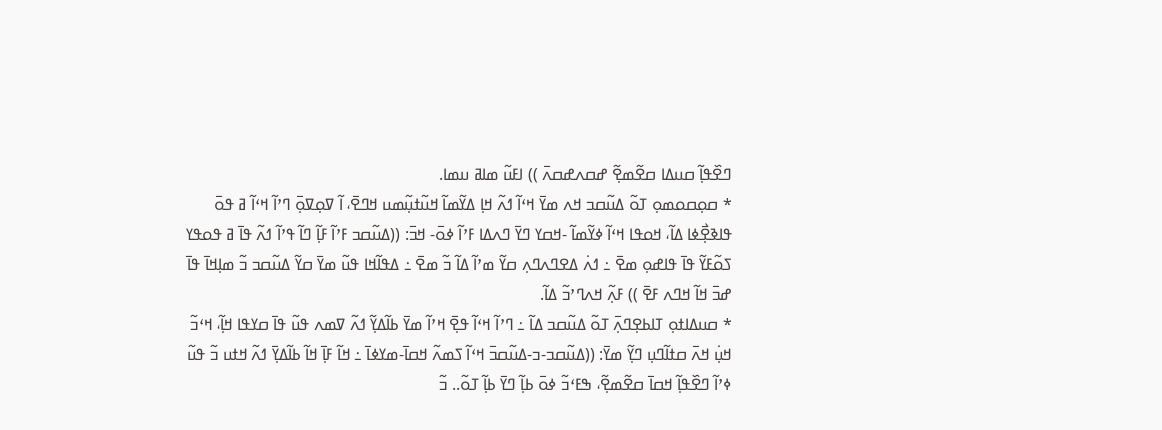ߣߐ߰ߟߊ߲߬ ߛߎߡߊ ߛߐ߬ߘߐ߲߬ ߝߛߍߝߛߍ߫ )) ߊߓߎ߬ ߘߊߥ ߎߘߊ.
* ߛߋ߲ߛߋߘߋ߲ ߠߋ߬ ߡߎ߬ߛߏ ߞߍ ߘߌ߫ ߞߵߊ߬ ߗߍ߬ ߞߊ߲ ߡߌ߬ߘߊ߬ ߞߎ߬ߙߎ߲߬ߘߎ ߞߣߐ߫، ߊ߬ ߜߋ߲ߜߋ߲߫ ߣߴߊ߬ ߞߵߊ߬ ߥ ߟߋ߫ ߟߊߢߐ߲߯ߦߊ ߡߊ߬، ߞߋߟߊ ߞߵߊ߬ ߦߌ߬ߘߊ߬ -ߞߛߌ ߣߌ߫ ߣߍߡߊ ߓߴߊ߬ ߦߋ߫- ߞߏ߫: ((ߡߎ߬ߛߏ ߓߴߊ߬ ߓߊ߲߬ ߣߊ߬ ߟߴߊ߬ ߗߍ߬ ߟߊ߫ ߥ ߟߋߟߌ ߖߋ߬ߓߌ߬ ߟߊ߫ ߟߊߝߋ߲ ߘߐ߫ ߸ ߗߍ߭ ߡߐߣߍߣߍ߲ ߛߌ߬ ߘߴߊ߬ ߡߊ߬ ߏ߬ ߘߐ߫ ߸ ߡߟߊ߬ߞߊ ߟߎ߬ ߘߌ߫ ߛߌ߬ ߡߎ߬ߛߏ ߏ߬ ߘߊ߲ߞߊ߫ ߟߊ߫ ߝߏ߫ ߞߊ߬ ߞߣߍ ߓߐ߫ )) ߓߍ߲߬ ߞߍߣߴߏ߬ ߡߊ߬.
* ߛߎߡߊߙߋ߲ ߠߊߕߐ߲ߣߍ߲߫ ߠߋ߬ ߡߎ߬ߛߏ ߡߊ߬ ߸ ߣߴߊ߬ ߞߵߊ߬ ߟߐ߲߫ ߞߴߊ߬ ߘߌ߫ ߕߊ߬ߡߌ߲߬ ߗߍ߬ ߜߘߍ ߟߎ߬ ߟߊ߫ ߛߌߟߊ ߞߊ߲߬، ߞߵߏ߬ ߞߎ߲߭ ߞߍ߫ ߛߙߊ߬ߣߎ߲ ߣߌ߲߬ ߘߌ߫: ((ߡߎ߬ߛߏ-ߏ-ߡߎ߬ߛߏ߫ ߞߵߊ߬ ߖߘߍ߬ ߞߛߊ߫-ߘߌߦߊ߫ ߸ ߞߊ߬ ߓߊ߲߫ ߞߊ߬ ߕߊ߬ߡߌ߲߫ ߗߍ߬ ߞߙߎ ߏ߬ ߟߎ߬ ߦߴߊ߬ ߣߐ߰ߟߊ߲߬ ߞߛߊ߫ ߛߐ߬ߘߐ߲߬، ߒߓߵߏ߬ ߦߋ߫ ߕߊ߲߬ ߣߌ߫ ߕߊ߲߬ ߠߋ߬.. ߏ߬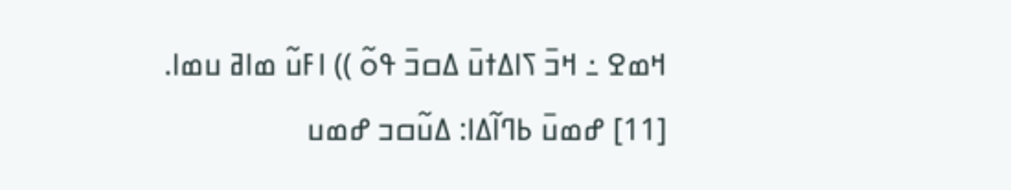ߞߘߐ ߸ ߞߏ߫ ߖߊߡߙߎ߫ ߡߛߏ߫ ߟߋ߬ )) ߊߓߎ߬ ߘߊߥ ߎߘߊ.
[11] ߝߘߎ߫ ߕߣߊ߬ߡߊ: ߡߎ߬ߛߏ ߝߘߎ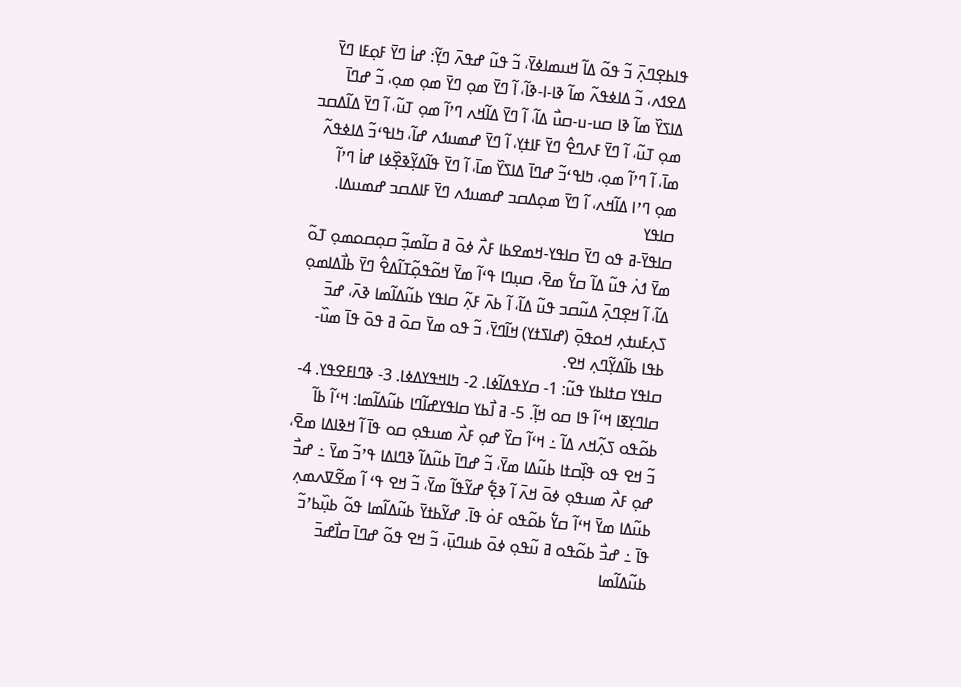ߟߊߕߐ߲ߣߍ߲߫ ߏ߬ ߟߋ߬ ߡߊ߬ ߞߎߘߊߦߌ߫، ߏ߬ ߟߎ߬ ߝߟߍ߫ ߣߌ߲߬: ߝߊ߭ ߣߌ߫ ߓߋ߲ߓߊ ߣߌ߫ ߡߐߗߍ، ߏ߬ ߡߊߦߟߍ߬ ߘߊ߬ ߢߊ-ߊ-ߢߊ߬، ߊ߬ ߣߌ߫ ߘߋ߲ ߣߌ߫ ߘߋ߲ ߘߋ߲، ߏ߬ ߝߣߊ߫ ߡߊߖߌ߰ ߘߊ߬ ߢߊ ߛߎ-ߎ-ߛߎ߯ ߡߊ߬، ߊ߬ ߣߌ߫ ߡߊ߬ߞߍ ߣߴߊ߬ ߘߋ߲ ߠߎ߬، ߊ߬ ߣߌ߫ ߡߊ߬ߡߛߏ ߘߋ߲ ߠߎ߬، ߊ߬ ߣߌ߫ ߓߍߣߐ߮ ߣߌ߫ ߓߊߙߌ߲، ߊ߬ ߣߌ߫ ߝߘߎߗߍ ߝߊ߬، ߤߊߟߵߏ߬ ߡߊߦߟߍ߬ ߘߊ߫، ߊ߬ ߣߴߊ߬ ߘߋ߲، ߤߊߟߵߏ߬ ߝߣߊ߫ ߡߊߖߌ߰ ߘߊ߫، ߊ߬ ߣߌ߫ ߟߊ߬ߡߌ߲߬ߢߐ߲߰ߦߊ ߝߊ߭ ߣߴߊ߬ ߘߋ߲ ߣߴߊ ߡߊ߬ߞߍ، ߊ߬ ߣߌ߫ ߘߋ߲ߡߛߏ ߝߘߎߗߍ ߣߌ߫ ߓߊߡߛߏ ߝߘߎߡߊ.
ߛߊߟߌ
ߛߊߟߌ߫-ߥ ߟߋ ߣߌ߫ ߛߊߟߌ-ߞߘߐߕߊ ߓߍ߯ ߦߋ߫ ߥ ߛߊ߬ߘߏ߲߬ ߛߋ߲ߛߋߘߋ߲ ߠߋ߬ ߘߌ߫ ߗߍ߭ ߟߎ߬ ߡߊ߬ ߛߌ߱ ߘߐ߫، ߛߎ߲ߣߊ ߟߵߊ߬ ߘߌ߫ ߞߋ߬ߟߋ߲߬ߠߊ߬ߡߐ߮ ߣߌ߫ ߕߊ߯ߡߊߘߋ߲ ߡߊ߬، ߊ߬ ߞߐ߲ߣߍ߲߫ ߡߎ߬ߛߏ ߟߎ߬ ߡߊ߬، ߊ߬ ߕߍ߫ ߓߍ߲߬ ߛߊߟߌ ߕߎ߬ߡߊ߬ߘߊ ߢߍ߫، ߝߏ߫ ߖߍ߲ߓߎߙߍ߲ ߞߋߟߋ߲߫ (ߝߊߖߙߌ) ߞߊ߬ߣߌ߫، ߏ߬ ߟߋ ߘߌ߫ ߛߋ߫ ߥ ߟߋ߫ ߟߊ߫ ߘߎ߰-ߕߟߊ ߕߊ߬ߡߌ߲߬ߣߍ߲ ߞߐ.
ߛߊߟߌ ߛߙߊߕߌ ߟߎ߬: 1- ߛߌߟߡߊ߬ߦߊ. 2- ߤߊߞߟߌߡߦߊ. 3- ߢߣߊߓߐߟߌ. 4- ߛߊߣߌ߲ߧߊ ߞߵߊ߬ ߟߊ ߛߋ ߞߊ߲߬. 5- ߥ ߊ߯ߕߌ ߛߊߟߌߝߊ߬ߣߊ ߕߎ߬ߡߊ߬ߘߊ: ߞߵߊ߬ ߕߊ߬ ߕߋ߬ߟߋ ߖߍ߲߬ߞߍ ߡߊ߬ ߸ ߞߵߊ߬ ߛߌ߰ ߝߋ߲ ߓߍ߯ ߘߎߟߋ߲ ߛߋ ߟߊ߫ ߊ߬ ߞߢߊߡߊ ߘߐ߫، ߏ߬ ߞߐ ߟߋ ߟߊ߲߰ߛߙߊ ߕߎ߬ߡߊ ߘߌ߫، ߏ߬ ߝߣߊ߫ ߕߎ߬ߡߊ߬ ߢߣߊߡߊ ߟߴߏ߬ ߘߌ߫ ߸ ߝߏ߯ ߝߋ߲ ߓߍ߯ ߘߎߟߋ߲ ߦߋ߫ ߞߍ߫ ߊ߬ ߢߐ߲߱ ߝߌ߬ߟߊ߬ ߘߌ߫، ߏ߬ ߞߐ ߟߵ ߊ߬ ߘߐ߬ߜߍߘߍ߲ ߕߎ߬ߡߊ ߘߌ߫ ߞߵߊ߬ ߛߌ߱ ߕߋ߬ߟߋ ߓߋ߭ ߟߊ߫. ߝߌ߬ߕߙߌ߫ ߕߎ߬ߡߊ߬ߘߊ ߟߋ߬ ߕߎ߲߰ߕߴߏ߬ ߟߊ߫ ߸ ߝߏ߯ ߕߋ߬ߟߋ ߥ ߎ߬ߟߋ߲ ߦߋ߫ ߕߎߣߎ߲߫، ߏ߬ ߞߐ ߟߋ߬ ߝߣߊ߫ ߛߊ߯ߝߏ߫ ߕߎ߬ߡߊ߬ߘߊ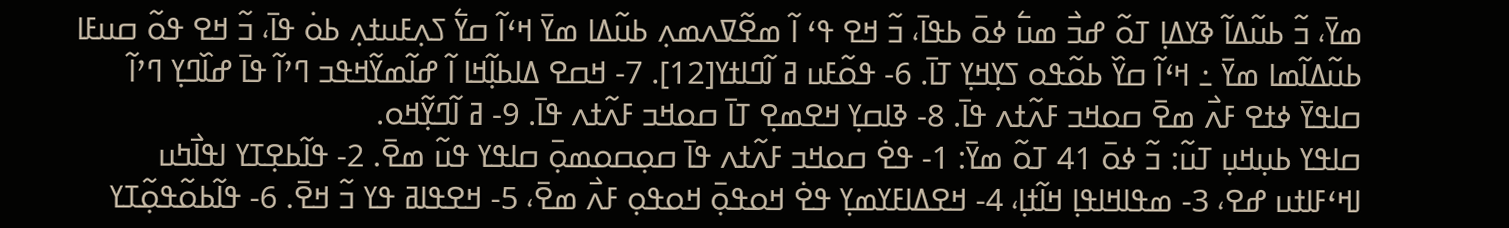ߘߌ߫، ߏ߬ ߕߎ߬ߡߊ߬ ߢߌߡߊ߲ ߠߋ߬ ߝߏ߯ ߘߎ߱ ߦߋ߫ ߕߟߊ߫، ߏ߬ ߞߐ ߟߵ ߊ߬ ߘߐ߬ߜߍߘߍ߲ ߕߎ߬ߡߊ ߘߌ߫ ߞߵߊ߬ ߛߌ߱ ߖߍ߲ߓߎߙߍ߲ ߕߋ߭ ߟߊ߫، ߏ߬ ߞߐ ߟߋ߬ ߛߎߓߊ ߕߎ߬ߡߊ߬ߘߊ ߘߌ߫ ߸ ߞߵߊ߬ ߛߌ߰ ߕߋ߬ߟߋ ߖߌ߲ߞߌ߲ ߠߊ߫. 6- ߟߋ߬ߓߎ ߥ ߊ߬ߣߊߙߌ[12]. 7- ߞߛߐ ߡߊߕߊ߲߬ߞߊ ߊ߬ ߝߊ߬ߘߌ߬ߞߟߏ ߣߴߊ߬ ߟߊ߫ ߝߊ߰ߣߌ߲ ߣߴߊ߬ ߛߊߟߌ߫ ߦߙߐ ߓߍ߯ ߘߐ߫ ߛߋߞߏ ߓߍ߬ߙߍ ߟߊ߫. 8- ߢߊߛߌ߲ ߞߐߘߐ߲ ߠߊ߫ ߛߋߞߏ ߓߍ߬ߙߍ ߟߊ߫. 9- ߥ ߊ߬ߣߌ߲߬ߞߋ.
ߛߊߟߌ ߕߎ߲ߞߎ߲ ߠߎ߬: ߏ߬ ߦߋ߫ 41 ߠߋ߬ ߘߌ߫: 1- ߟߐ߭ ߛߋߞߏ ߓߍ߬ߙߍ ߟߊ߫ ߛߋ߲ߛߋߘߋ߲߫ ߛߊߟߌ ߟߎ߬ ߘߐ߫. 2- ߟߊ߬ߕߐ߲ߠߌ ߊߟߊ߯ߤߎ ߊߞߵߓߊߙߎ ߝߐ، 3- ߘߟߊߞߊߟߊ߲ ߞߊ߬ߙߊ߲، 4- ߞߐߡߊߓߌߘߌ߲ ߟߐ߭ ߞߋߟߋ߲߫ ߞߋߟߋ߲ ߓߍ߯ ߘߐ߫، 5- ߞߐߟߊߥ ߟߌ ߏ߬ ߞߐ߫. 6- ߟߊ߬ߕߋ߬ߟߋ߲߬ߠߌ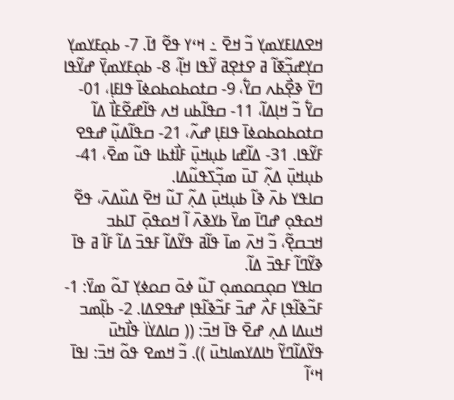ߞߐߡߊߓߌߘߌ߲ ߏ߬ ߞߐ߫ ߸ ߞߵߌ ߟߐ߬ ߗߊ߫. 7- ߕߋ߲ߓߌߘߌ߲ ߛߌ߲ߝߏ߲߬ߧߊ߬ ߥ ߐߙߐ߲ߥ ߌ߬ߟߊ ߞߊ߲߬، 8- ߕߋ߲ߓߌߘߌ߲߫ ߝߌ߬ߟߊ ߣߌ߫ ߢߐ߲߯ߕߍ ߛߌ߱، 9- ߛߙߋߕߋߕߋߦߊ߫ ߟߊߓߊ߲، 01- ߛߌ߱ ߏ߬ ߞߊ߲ߡߊ߬، 11- ߛߟߊ߬ߕߎ ߞߍ ߟߊ߬ߝߐ߬ߓߊ߯ ߡߊ߬ ߛߙߋߕߋߕߋߦߊ߫ ߟߊߓߊ߲ ߝߍ߬، 21- ߛߟߊ߬ߡߎ߲߬ ߝߟߐ ߓߌ߬ߟߊ. 31- ߡߊ߬ߝߊ ߕߎ߲ߞߎ߲߫ ߓߊ߯ߙߕߊ ߟߎ߬ ߘߐ߫، 41- ߕߎ߲ߞߎ߲߫ ߡߍ߲߬ ߠߎ߫ ߘߏ߲߬ߖߟߎ߬ߡߊ.
ߛߊߟߌ ߕߍ߫ ߢߊ߬ ߕߎ߲ߞߎ߲߫ ߡߍ߲߬ ߠߎ߬ ߞߐ߫ ߡߎ߰ߡߍ߫، ߟߐ߬ ߞߋߟߋ߲ ߝߣߊ߫ ߘߌ߫ ߕߌߢߍ߫ ߊ߬ ߞߋߟߋ߲߫ ߠߊߕߏ ߞߏߛߐ߲߬، ߏ߬ ߞߍ߫ ߘߊ߫ ߟߊ߬ߥ ߟߌ߬ߡߊ߬ ߓߟߏ߫ ߡߊ߬ ߓߊ߬ ߥ ߟߊ߫ ߢߌ߬ߣߊ߬ ߓߟߏ߫ ߡߊ߬.
ߛߊߟߌ ߛߋ߲ߛߋߘߋ߲ ߠߎ߬ ߦߋ߫ ߛߋߦߌ߲ ߠߋ߬ ߘߌ߫: 1- ߓߏ߬ߢߊ߬ߟߊ߲ ߓߍ߯ ߝߏ߫ ߓߏ߬ߢߊ߬ߟߊ߲ ߝߟߐߡߊ. 2- ߕߊ߲߬ߘߏ ߞߎߡߊ ߡߍ߲ ߝߐ߫ ߟߊ߫ ߞߏ߫: (( ߛߊߡߌߊ߳ ߟߊ߯ߤߎ߫ ߟߌ߬ߡߊ߬ߣߌ߬ ߤߊߡߌߘߊߤߎ߫ )). ߏ߬ ߞߘߐ ߟߋ߬ ߞߏ߫: ߊߟߊ߫ ߞߵߊ߬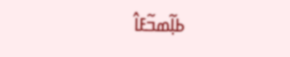ߕߊ߲߬ߘߏ߬ߓߊ߮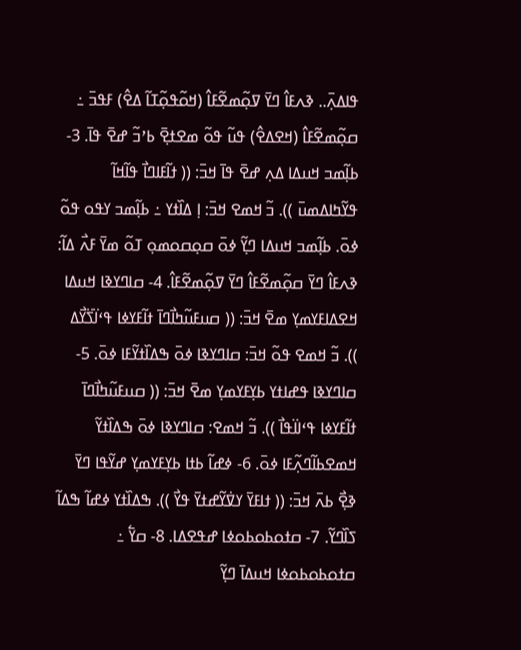ߟߊߡߍ߲߫.. ߢߍߓߊ߮ ߣߌ߫ ߜߋ߲߬ߘߐ߬ߓߊ߮ (ߞߋ߬ߟߋ߲߬ߠߊ߬ ߡߐ߮) ߓߟߏ߫ ߸ ߛߋ߲߬ߘߐ߬ߓߊ߮ (ߞߐߡߐ߮) ߟߎ߬ ߟߋ߬ ߘߐߙߐ߲߫ ߕߴߏ߬ ߝߐ߫ ߟߊ߫. 3- ߕߊ߲߬ߘߏ ߞߎߡߊ ߡߍ߲ ߝߐ߫ ߟߊ߫ ߞߏ߫: (( ߙߊ߬ߓߊߣߊ߯ ߟߊ߬ߞߊ߬ ߟߌ߬ߤߊߡߘߎ߫ )). ߏ߬ ߞߘߐ ߞߏ߫: ߊ߲ ߡߊ߰ߙߌ ߸ ߕߊ߲߬ߘߏ ߌߟߋ ߟߋ߬ ߦߋ߫. ߕߊ߲߬ߘߏ ߞߎߡߊ ߣߌ߲߬ ߦߋ߫ ߛߋ߲ߛߋߘߋ߲ ߠߋ߬ ߘߌ߫ ߓߍ߯ ߡߊ߬: ߢߍߓߊ߮ ߣߌ߫ ߛߋ߲߬ߘߐ߬ߓߊ߮ ߣߌ߫ ߜߋ߲߬ߘߐ߬ߓߊ߮. 4- ߛߊߣߌߢߊ ߞߎߡߊ ߞߐߡߊߓߌߘߌ߲ ߘߐ߫ ߞߏ߫: (( ߛߎߓߎ߬ߤߊ߯ߣߊ߫ ߙߊ߬ߓߌߦߊ ߟߵߊ߳ߖ߳ߌ߯ߡ )). ߏ߬ ߞߘߐ ߟߋ߬ ߞߏ߫: ߛߊߣߌߢߊ ߦߋ߫ ߒߡߊ߰ߙߌ߬ߓߊ ߦߋ߫. 5- ߛߊߣߌߢߊ ߟߝߊߙߌ ߕߌ߲ߓߌߘߌ߲ ߘߐ߫ ߞߏ߫: (( ߛߎߓߎ߬ߤߊ߯ߣߊ߫ ߙߊ߬ߓߌߦߊ ߟߵߊߊ߳ߟߊ߯ )). ߏ߬ ߞߘߐ: ߛߊߣߌߢߊ ߦߋ߫ ߒߡߊ߰ߙߌ߬ ߞߘߐߕߊ߬ߣߍ߲߬ߓߊ ߦߋ߫. 6- ߦߝߊ߬ ߕߙߊ ߕߌ߲ߓߌߘߌ߲ ߝߌ߬ߟߊ ߣߌ߫ ߢߐ߲߯ ߕߍ߫ ߞߏ߫: (( ߙߊߓߌ߫ ߌߜ߭ߌ߬ߝߙߌ߫ ߟߌ߯ )). ߒߡߊ߰ߙߌ ߦߝߊ߬ ߒߡߊ߬ ߖߊ߰ߣߌ߬. 7- ߛߙߋߕߋߕߋߦߊ ߝߟߐߡߊ. 8- ߛߌ߱ ߸ ߛߙߋߕߋߕߋߦߊ ߞߎߡߊ߫ ߣߌ߲߬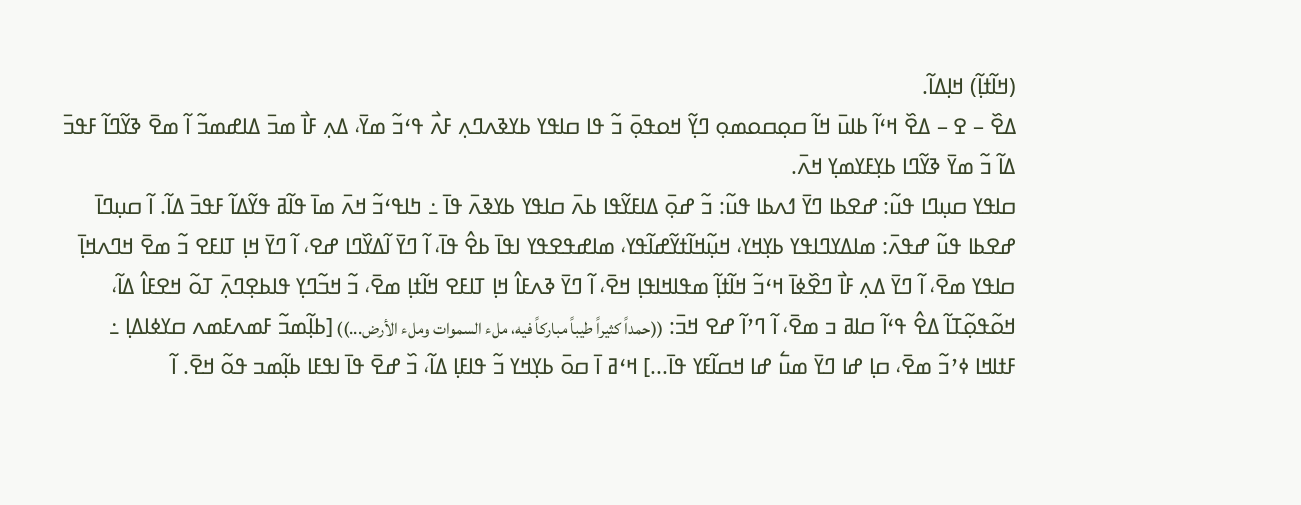(ߞߊ߬ߙߊ߲߬) ߞߊ߲ߡߊ߬.
ߡߐ߰ – ߐ – ߡߐ߰ ߞߵߊ߬ ߕߊߎ߫ ߞߊ߬ ߛߋ߲ߛߋߘߋ߲ ߣߌ߲߬ ߞߋߟߋ߲߫ ߏ߬ ߟߊ ߛߊߟߌ ߕߌߢߍߣߍ߲ ߓߍ߯ ߟߵߏ߬ ߘߌ߫، ߡߍ߲ ߓߊ߯ ߘߏ߫ ߡߊߝߘߏ߬ ߊ߬ ߘߐ߫ ߢߌ߬ߣߊ߬ ߓߟߏ߫ ߡߊ߬ ߏ߬ ߘߌ߫ ߢߌ߬ߣߊ ߕߌ߲ߓߌߘߌ߲ ߞߍ߫.
ߛߊߟߌ ߛߎ߲ߣߊ ߟߎ߬: ߝߐߕߊ ߣߌ߫ ߗߍߕߊ ߟߎ߬: ߏ߬ ߝߋ߲߫ ߡߊߓߌ߬ߟߊ ߕߍ߫ ߛߊߟߌ ߕߌߢߍ߫ ߟߊ߫ ߸ ߤߊߟߵߏ߬ ߞߍ߫ ߘߊ߫ ߟߊ߬ߥ ߟߌ߬ߡߊ߬ ߓߟߏ߫ ߡߊ߬. ߊ߬ ߛߎ߲ߣߊ߫ ߝߐߕߊ ߟߎ߬ ߝߟߍ߫: ߘߊߡߌߣߊߟߌ ߕߌ߲ߞߌ، ߞߎ߲߬ߞߊ߬ߙߌ߬ߝߊ߬ߟߌ، ߘߊߝߟߐߟߌ ߊߟߊ߫ ߕߐ߮ ߟߊ߫، ߊ߬ ߣߌ߫ ߊ߬ߡߌ߰ߣߊ ߝߐ، ߊ߬ ߣߌ߫ ߞߊ߲ ߠߊߓߐ ߏ߬ ߘߐ߫ ߞߣߍߞߊ߲߫ ߛߊߟߌ ߘߐ߫، ߊ߬ ߣߌ߫ ߡߍ߲ ߓߊ߯ ߣߐ߰ߦߊ߫ ߞߵߏ߬ ߞߊ߬ߙߊ߲߬ ߘߟߊߞߊߟߊ߲ ߞߐ߫، ߊ߬ ߣߌ߫ ߢߍߓߊ߮ ߞߊ߲ ߠߊߓߐ ߞߊ߬ߙߊ߲ ߘߐ߫، ߏ߬ ߞߏ߬ߣߌ߲ ߟߊߕߐ߲ߣߍ߲߫ ߠߋ߬ ߞߐߓߊ߮ ߡߊ߬، ߞߋ߬ߟߋ߲߬ߠߊ߬ ߡߐ߮ ߟߵߊ߬ ߛߊߥ ߏ ߘߐ߫، ߊ߬ ߣߴߊ߬ ߝߐ ߞߏ߫: ((حمداً كثيراً طيباً مباركاً فيه، ملء السموات وملء الأرض...)) [ߕߊ߲߬ߘߏ߬ ߓߘߍߓߘߍ ߛߌߦߊߡߊ߲ ߸ ߓߙߊߞߊ ߦߴߏ߬ ߘߐ߫، ߛߊ߲ ߝߊ ߣߌ߫ ߘߎ߱ ߝߊ ߞߛߊ߬ߓߌ ߟߊ߫...] ߞߵߥ ߊ߫ ߛߋ߫ ߕߌ߲ߞߌ ߏ߬ ߟߊߓߊ߲ ߡߊ߬، ߏ߰ ߝߐ߫ ߟߊ߫ ߊߟߓߊ ߕߊ߲߬ߘߏ ߟߋ߬ ߞߐ߫. ߊ߬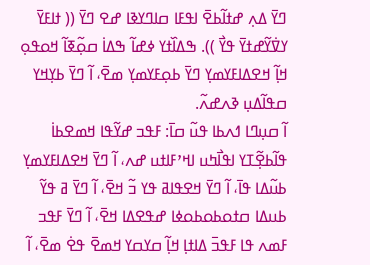ߣߌ߫ ߡߍ߲ ߝߙߊ߬ߕߐ߫ ߊߟߓߊ ߛߊߣߌߢߊ ߝߐ ߣߌ߫ (( ߙߊߓߌ߫ ߌߜ߭ߌ߬ߝߙߌ߫ ߟߌ߯ )). ߒߡߊ߰ߙߌ ߦߝߊ߬ ߒߡߊ߭ ߛߋ߲߬ߧߊ߬ ߞߋߟߋ߲ ߞߊ߲߬ ߞߐߡߊߓߌߘߌ߲ ߣߌ߫ ߕߋ߲ߓߌߘߌ߲ ߘߐ߫، ߊ߬ ߣߌ߫ ߕߌ߲ߞߌ ߛߟߊ߬ߡߎ߲ ߢߍߝߍ߬.
ߊ߬ ߛߎ߲ߣߊ ߗߍߕߊ ߟߎ߬ ߛߊ߫: ߓߟߏ ߝߌ߬ߟߊ ߞߘߐߕߊ߭ ߟߊ߬ߕߐ߲߬ߠߌ ߊߟߊ߯ߤߎ ߊߞߴߓߊߙߎ ߝߍ، ߊ߬ ߣߌ߫ ߞߐߡߊߓߌߘߌ߲ ߕߎ߬ߡߊ ߟߊ߫، ߊ߬ ߣߌ߫ ߞߐߟߊߥ ߟߌ ߏ߬ ߞߐ߫، ߊ߬ ߣߌ߫ ߥ ߟߌ߬ ߕߎߡߊ ߛߙߋߕߋߕߋߦߊ ߝߟߐߡߊ ߞߐ߫، ߊ߬ ߣߌ߫ ߓߟߏ ߓߘߍ ߟߊ ߓߟߏ߫ ߡߊߙߊ߲ ߞߊ߲߬ ߛߌߛߌ ߞߘߐ߫ ߟߐ߭ ߘߐ߫، ߊ߬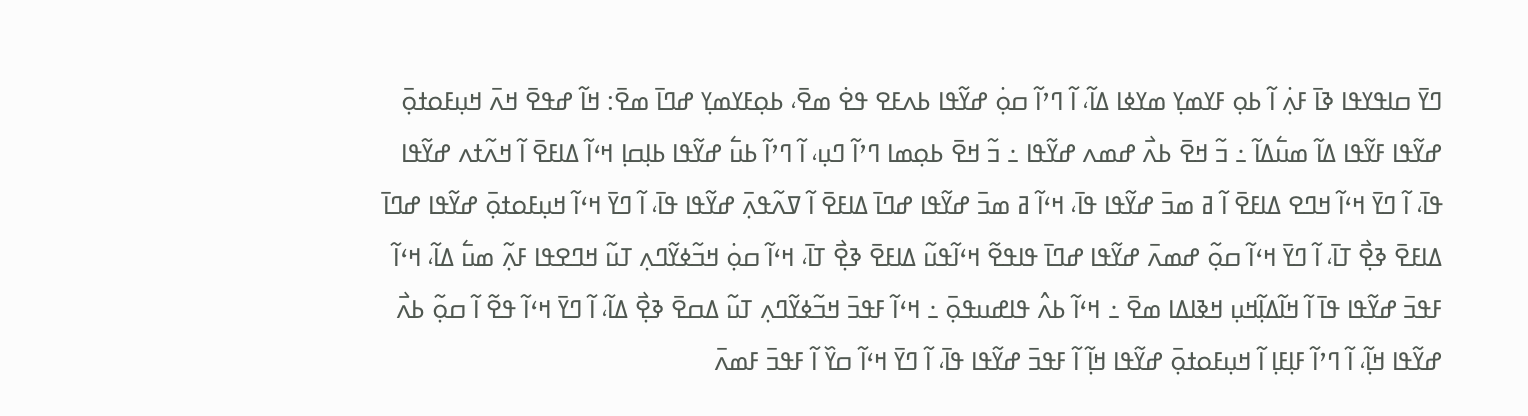ߣߌ߫ ߛߊߟߌߟߊ ߢߊ߫ ߓߍ߲߭ ߊ߬ ߕߋ߲ ߓߌߘߌ߲ ߘߌߦߊ ߡߊ߬، ߊ߬ ߣߴߊ߬ ߛߋ߲߭ ߝߌ߬ߟߊ ߕߍߓߐ ߟߐ߭ ߘߐ߫، ߕߋ߲ߓߌߘߌ߲ ߝߣߊ߫ ߘߐ߫: ߞߊ߬ ߝߟߐ߫ ߞߍ߫ ߞߎ߲ߓߋߙߋ߲߫ ߝߌ߬ߟߊ ߓߌ߬ߟߊ ߡߊ߬ ߘߎ߱ߡߊ߬ ߸ ߏ߬ ߞߐ߫ ߕߍ߯ ߝߘߍ ߝߌ߬ߟߊ ߸ ߏ߬ ߞߐ߫ ߕߋ߲ߘߊ ߣߴߊ߬ ߣߎ߲، ߊ߬ ߣߴߊ߬ ߕߎ߱ ߝߌ߬ߟߊ ߕߊ߲ߛߊ߲ ߞߵߊ߬ ߡߊߓߐ߫ ߊ߬ ߞߍ߬ߙߍ ߝߌ߬ߟߊ ߟߊ߫، ߊ߬ ߣߌ߫ ߞߵߊ߬ ߞߣߐ ߡߊߓߐ߫ ߊ߬ ߥ ߘߏ߫ ߝߌ߬ߟߊ ߟߊ߫، ߞߵߊ߬ ߥ ߘߏ߫ ߝߌ߬ߟߊ ߝߣߊ߫ ߡߊߓߐ߫ ߊ߬ ߜߍ߬ߟߍ߲߫ ߝߌ߬ߟߊ ߟߊ߫، ߊ߬ ߣߌ߫ ߞߵߊ߬ ߞߎ߲ߓߋߙߋ߲߫ ߝߌ߬ߟߊ ߝߣߊ߫ ߡߊߓߐ߫ ߢߐ߲߯ ߠߊ߫، ߊ߬ ߣߌ߫ ߞߵߊ߬ ߛߋ߲߬ ߝߘߍ߫ ߝߌ߬ߟߊ ߝߣߊ߫ ߟߊߟߐ߬ ߞߵߊ߬ߟߎ߬ ߡߊߓߐ߫ ߢߐ߲߯ ߠߊ߫، ߞߵߊ߬ ߛߋ߲߭ ߞߏ߬ߦߌ߬ߣߍ߲ ߠߎ߬ ߞߣߐߟߊ ߓߍ߲߬ ߘߎ߱ ߡߊ߬، ߞߵߊ߬ ߓߟߏ߫ ߝߌ߬ߟߊ ߟߊ߫ ߊ߬ ߞߊ߬ߡߊ߲߬ߞߎ߲ ߞߢߊߡߊ ߘߐ߫ ߸ ߞߵߊ߬ ߕߍ߮ ߟߊߝߎߟߋ߲߫ ߸ ߞߵߊ߬ ߓߟߏ߫ ߞߏ߬ߦߌ߬ߣߍ߲ ߠߎ߬ ߡߛߐ߫ ߢߐ߲߯ ߡߊ߬، ߊ߬ ߣߌ߫ ߞߵߊ߬ ߟߐ߬ ߊ߬ ߛߋ߲߬ ߕߍ߯ ߝߌ߬ߟߊ ߞߊ߲߬، ߊ߬ ߣߴߊ߬ ߓߊ߲ߓߊ߲ ߊ߬ ߞߎ߲ߓߋߙߋ߲߫ ߝߌ߬ߟߊ ߞߊ߲߬ ߊ߬ ߓߟߏ߫ ߝߌ߬ߟߊ ߟߊ߫، ߊ߬ ߣߌ߫ ߞߵߊ߬ ߛߌ߰ ߊ߬ ߓߟߏ߫ ߓߘߍ߫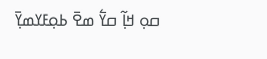ߛߋ߲ ߞߊ߲߬ ߛߌ߱ ߘߐ߫ ߕߋ߲ߓߌߘߌ߲߫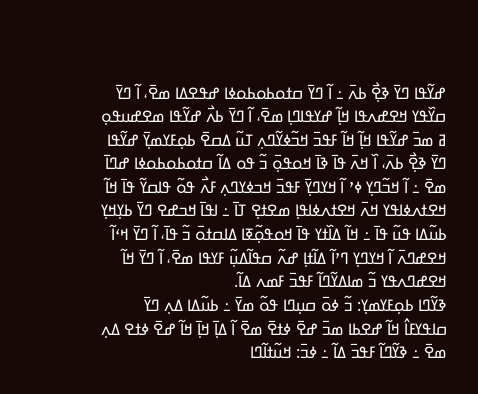ߝߌ߬ߟߊ ߣߌ߫ ߢߐ߲߯ ߕߍ߫ ߸ ߊ߬ ߣߌ߫ ߛߙߋߕߋߕߋߦߊ ߝߟߐߡߊ ߘߐ߫، ߊ߬ ߣߌ߫ ߛߌ߰ߟߌ ߞߐߝߍߟߊ ߞߊ߲߬ ߝߌߟߊߣߊ߲ ߘߐ߫، ߊ߬ ߣߌ߫ ߕߍ߯ ߝߌ߬ߟߊ ߘߐߝߎߟߋ߲ ߥ ߘߏ߫ ߝߌ߬ߟߊ ߞߊ߲߬ ߞߊ߬ ߓߟߏ߫ ߞߏ߬ߦߌ߬ߣߍ߲ ߠߎ߬ ߡߛߐ߫ ߕߋ߲ߓߌߘߌ߲߫ ߝߌ߬ߟߊ ߣߌ߫ ߢߐ߲߯ ߕߍ߫، ߊ߰ ߞߍ߫ ߟߊ߫ ߢߊ߫ ߞߋߟߋ߲߫ ߏ߬ ߟߋ ߡߊ߬ ߛߙߋߕߋߕߋߦߊ ߝߣߊ߫ ߘߐ߫ ߸ ߊ߬ ߞߏ߬ߣߌ߲ ߦߴ ߊ߬ ߞߌߣߌ߲߫ ߓߟߏ߫ ߞߏߦߌߣߍ߲ ߓߍ߯ ߟߋ߬ ߟߊߛߌ߬ ߟߊ߫ ߞߊ߬ ߞߐߙߍߦߊߟߌ ߞߍ߫ ߞߐߙߍߦߊߟߊ߲ ߘߐߙߐ߲ ߠߊ߫ ߸ ߊߟߊ߫ ߞߏߝߐ ߣߌ߫ ߕߌ߲ߞߌ߲ ߕߎ߬ߡߊ ߟߎ߬ ߟߊ߫ ߸ ߞߊ߬ ߡߊ߰ߙߌ ߟߊ߫ ߞߋߟߋ߲߬ߧߊ ߡߊߛߙߋ߫ ߏ߬ ߟߊ߫، ߊ߬ ߣߌ߫ ߞߵߊ߬ ߞߐߝߣߍ߫ ߊ߬ ߞߌߣߌ߲ ߣߴߊ߬ ߡߊ߬ߙߊ߲ ߝߍ߬ ߛߟߊ߬ߡߎ߲߬ ߓߌߟߊ ߘߐ߫، ߊ߬ ߣߌ߫ ߞߊ߬ ߞߐߝߣߍߟߌ ߏ߬ ߘߊߡߌ߬ߣߊ߬ ߓߟߏ߫ ߓߘߍ ߡߊ߬.
ߢߌ߬ߣߊ ߕߋ߲ߓߌߘߌ߲: ߏ߬ ߦߋ߫ ߛߎ߲ߣߊ ߟߋ߬ ߘߌ߫ ߸ ߕߎ߬ߡߊ ߡߍ߲ ߣߌ߫ ߛߊߟߌߓߊ߮ ߞߊ߬ ߝߐߕߊ ߘߏ߫ ߝߐ߫ ߦߙߐ߫ ߘߐ߫ ߊ߬ ߡߊ߲߫ ߞߊ߲߫ ߞߊ߬ ߝߐ߫ ߦߙߐ ߡߍ߲ ߘߐ߫ ߸ ߢߌ߬ߣߊ߬ ߓߟߏ߫ ߡߊ߬ ߸ ߦߏ߫: ߞߎ߬ߙߊ߬ߣߊ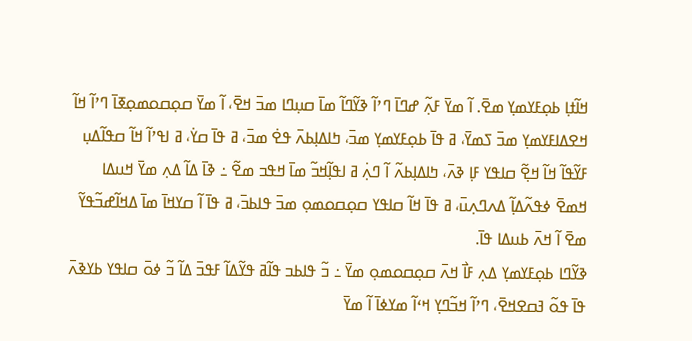ߞߊ߬ߙߊ߲ ߕߋ߲ߓߌߘߌ߲ ߘߐ߫. ߊ߬ ߘߌ߫ ߓߍ߲߬ ߝߣߊ߫ ߣߴߊ߬ ߢߌ߬ߣߊ߬ ߘߊ߫ ߛߎ߲ߣߊ ߘߏ߫ ߞߐ߫، ߊ߬ ߘߌ߫ ߛߋ߲ߛߋߘߋ߲ߧߊ߫ ߣߴߊ߬ ߞߊ߬ ߞߐߡߊߓߌߘߌ߲ ߘߏ߫ ߖߘߌ߫، ߥ ߟߊ߫ ߕߋ߲ߓߌߘߌ߲ ߘߏ߫، ߤߊߡߊ߲ߕߍ߫ ߟߐ߭ ߘߏ߫، ߥ ߟߊ߫ ߛߌ߭، ߥ ߊߟߴߊ߬ ߞߊ߬ ߛߟߊ߬ߡߎ߲ ߓߌ߬ߟߊ߬ ߞߊ߬ ߞߐ߲߬ ߛߊߟߌ ߓߊ߲ ߢߍ߫، ߤߊߡߊ߲ߕߍ߬ ߊ߬ ߣߍ߲߭ ߥ ߊߟߊ߲߬ߞߏ߬ ߘߊ߫ ߞߟߏ ߘߐ߬ ߸ ߢߊ߫ ߡߊ߬ ߡߍ߲ ߘߌ߫ ߞߎߡߊ ߞߘߐ߫ ߦߟߍ߬ߡߊ߲߬ ߡߍߣߍ߲ߎ߫، ߥ ߟߊ߫ ߞߊ߬ ߛߊߟߌ ߛߋ߲ߛߋߘߋ߲ ߘߏ߫ ߟߊߕߏ߫، ߥ ߟߊ߫ ߊ߬ ߛߌߞߊ߫ ߘߊ߫ ߡߞߊ߬ߝߏ߬ߟߌ߬ ߘߐ߫ ߊ߬ ߞߍ߫ ߕߎߡߊ ߟߊ߫.
ߢߌ߬ߣߊ ߕߋ߲ߓߌߘߌ߲ ߡߍ߲ ߓߊ߯ ߞߍ߫ ߛߋ߲ߛߋߘߋ߲ ߘߌ߫ ߸ ߏ߬ ߟߊߕߏ ߟߊ߬ߥ ߟߌ߬ߡߊ߬ ߓߟߏ߫ ߡߊ߬ ߏ߬ ߦߋ߫ ߛߊߟߌ ߕߌߢߍ߫ ߟߊ߫ ߟߋ߬ ߔߛߐߞߐ߫، ߣߴߊ߬ ߞߏ߬ߣߌ߲ ߞߵߊ߬ ߘߌߦߊ߫ ߊ߬ ߘߌ߫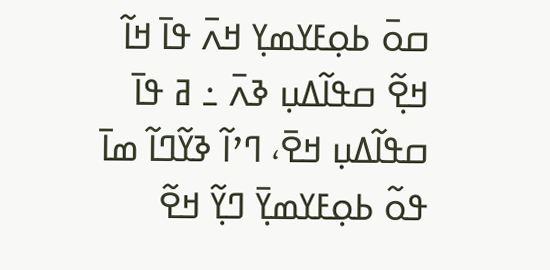ߛߋ߫ ߕߋ߲ߓߌߘߌ߲ ߞߍ߫ ߟߊ߫ ߞߊ߬ ߞߐ߲߬ ߛߟߊ߬ߡߎ߲ ߢߍ߫ ߸ ߥ ߟߊ߫ ߛߟߊ߬ߡߎ߲ ߞߐ߫، ߣߴߊ߬ ߢߌ߬ߣߊ߬ ߘߊ߫ ߟߋ߬ ߕߋ߲ߓߌߘߌ߲߫ ߣߌ߲߬ ߞߐ߬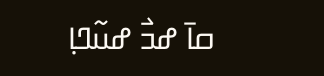ߛߊ߫ ߝߏ߯ ߝߎ߬ߣߊ߲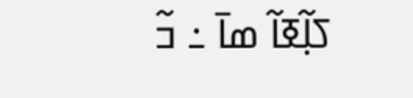ߖߊ߲߬ߧߊ߬ ߘߊ߫ ߸ ߏ߬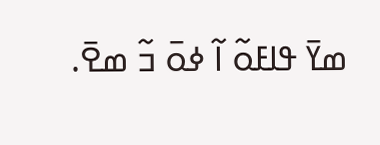ߘߌ߫ ߟߊߓߋ߬ ߊ߬ ߦߋ߫ ߏ߬ ߘߐ߫.